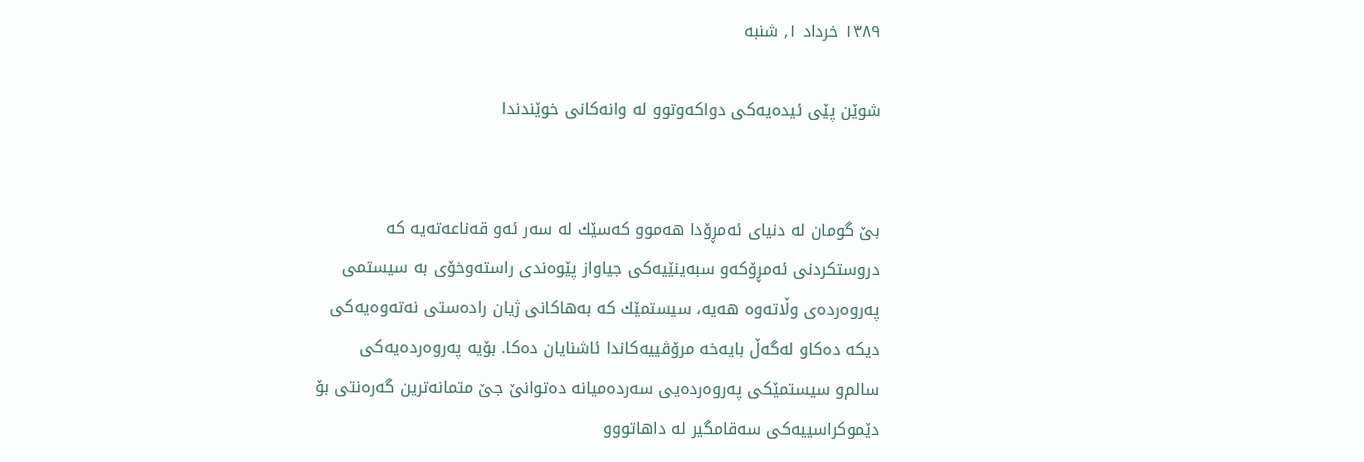۱۳۸۹ خرداد ۱, شنبه

شوێن پێی‌ ئیده‌یه‌كی‌ دواكه‌وتوو له‌ وانه‌كانی‌ خوێندندا


بێ‌ گومان له‌ دنیای‌ ئه‌مڕۆدا هه‌موو كه‌سێك له‌ سه‌ر ئه‌و قه‌ناعه‌ته‌یه‌ كه‌ دروستكردنی‌ ئه‌مڕۆكه‌‌و سبه‌ینێیه‌كی‌ جیاواز پێوه‌ندی‌ راسته‌وخۆی‌ به‌ سیستمی‌ په‌روه‌رده‌ی‌ وڵاته‌وه‌ هه‌یه‌، سیستمێك كه‌ به‌هاكانی‌ ژیان راده‌ستی‌ نه‌ته‌وه‌یه‌كی‌ دیكه‌ ده‌كا‌و له‌گه‌ڵ بایه‌خه‌ مرۆڤییه‌كاندا ئاشنایان ده‌كا. بۆیه‌ په‌روه‌رده‌یه‌كی‌ سالم‌و سیستمێكی‌ په‌روه‌رده‌یی‌ سه‌رده‌میانه‌ ده‌توانێ‌ جێ‌ متمانه‌ترین گه‌ره‌نتی‌ بۆ دێموكراسییه‌كی‌ سه‌قامگیر له‌ داهاتوو‌و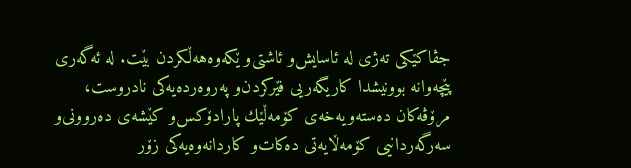جڤاكێكی‌ ته‌ژی‌ له‌ ئاسایش‌و ئاشتی‌‌و ێكه‌وه‌هه‌ڵكردن بێت. له‌ ئه‌گه‌ری‌ پێچه‌وانه‌ بوونیشدا كاریگه‌ریی‌ فێركردن‌و په‌روه‌رده‌یه‌كی‌ نادروست، مرۆڤه‌كان ده‌سته‌ویه‌خه‌ی‌ كۆمه‌ڵێك پارادۆكس‌و كێشه‌ی‌ ده‌روونی‌‌و سه‌رگه‌ردانیی‌ كۆمه‌ڵایه‌تی‌ ده‌كات‌و كاردانه‌وه‌یه‌كی‌ زۆر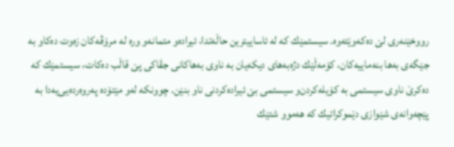رووخێنه‌ری‌ لێ ده‌كه‌وێته‌وه‌. سیستمێك كه‌ له‌ ئاساییترین حاڵه‌تدا، ئیراده‌‌و متمانه‌‌و وره‌ له‌ مرۆڤه‌كان زه‌وت ده‌كا‌و به‌ جێگه‌ی‌ به‌ها بنه‌ماییه‌كان، كۆمه‌ڵێك دژه‌به‌های‌ دیكه‌یان به‌ ناوی‌ به‌هاكانی‌ جڤاكی‌ پێ‌ قاڵب ده‌كات، سیستمێك كه‌ ده‌كرێ‌ ناوی‌ سیستمی‌ به‌ كۆیله‌كردن‌و سیستمی‌ بێ‌ ئیراده‌كردنی‌ ناو بنێن. چوونكه‌ له‌و مێتۆده‌ په‌روه‌رده‌یی‌‌یه‌‌دا به‌ پێچه‌وانه‌ی‌ شێوازی‌ دێموكراتیك كه‌ هه‌موو شتێك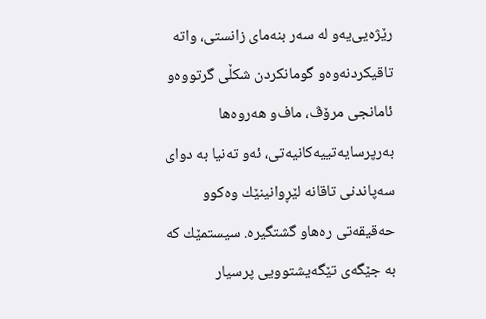رێژه‌یی‌‌یه‌و له‌ سه‌ر بنه‌مای‌ زانستی‌، واته‌ تاقیكردنه‌وه‌‌و گومانكردن شكڵی‌ گرتووه‌‌و ئامانجی‌ مرۆڤ، ماف‌و هه‌روه‌ها به‌رپرسایه‌تییه‌كانیه‌تی‌، ئه‌و ته‌نیا به‌ دوای‌ سه‌پاندنی‌ تاقانه‌ لێڕوانینێك وه‌كوو حه‌قیقه‌تی‌ ره‌ها‌و گشتگیره‌. سیستمێك كه‌ به‌ جێگه‌ی‌ تێگه‌یشتوویی‌ پرسیار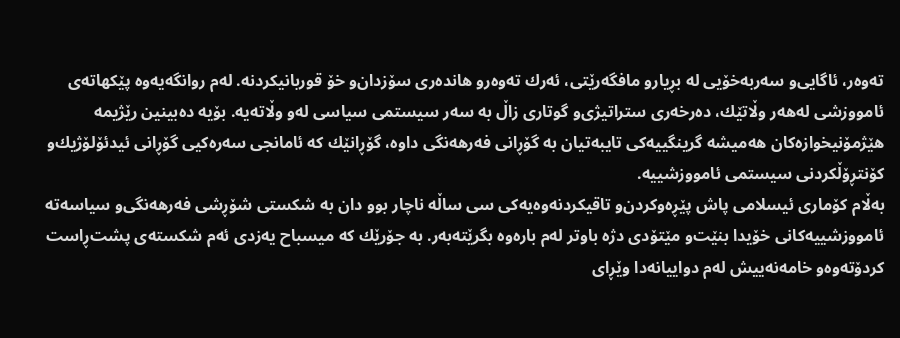ته‌وه‌ر، ئاگایی‌‌و سه‌ربه‌خۆیی‌ له‌ بڕیار‌و مافگه‌رێتی‌، ئه‌رك ته‌وه‌ر‌و هانده‌ری‌ سۆزدان‌و خۆ قوربانیكردنه‌. له‌م روانگه‌یه‌وه‌ پێكهاته‌ی‌ ئامووزشی‌ له‌هه‌ر وڵاتێك، ده‌رخه‌ری‌ ستراتیژی‌‌و گوتاری‌ زاڵ به‌ سه‌ر سیستمی‌ سیاسی‌ له‌و وڵاته‌یه‌. بۆیه‌ ده‌بینین رێژیمه‌ هێژمۆنیخوازه‌كان هه‌میشه‌ گرینگییه‌كی‌ تایبه‌تیان به‌ گۆڕانی‌ فه‌رهه‌نگی‌ داوه‌، گۆڕانێك كه‌ ئامانجی‌ سه‌ره‌كیی‌ گۆڕانی‌ ئیدئۆلۆژیك‌و كۆنتڕۆڵكردنی‌ سیستمی‌ ئامووزشییه‌.
به‌ڵام كۆماری‌ ئیسلامی‌ پاش پێڕه‌وكردن‌و تاقیكردنه‌وه‌یه‌كی‌ سی‌ ساڵه‌ ناچار بوو دان به‌ شكستی‌ شۆڕشی‌ فه‌رهه‌نگی‌‌و سیاسه‌ته‌ ئامووزشییه‌كانی‌ خۆیدا بنێت‌و مێتۆدی‌ دژه‌ باوتر له‌م باره‌وه‌ بگرێته‌به‌ر. به‌ جۆرێك كه‌ میسباح یه‌زدی‌ ئه‌م شكسته‌ی‌ پشت‌ڕاست كردۆته‌وه‌‌و خامه‌نه‌ییش له‌م دواییانه‌دا وێڕای‌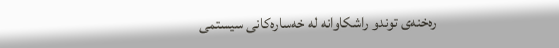ره‌خنه‌ی‌ توند‌و راشكاوانه‌ له‌ خه‌ساره‌كانی‌ سیستمی‌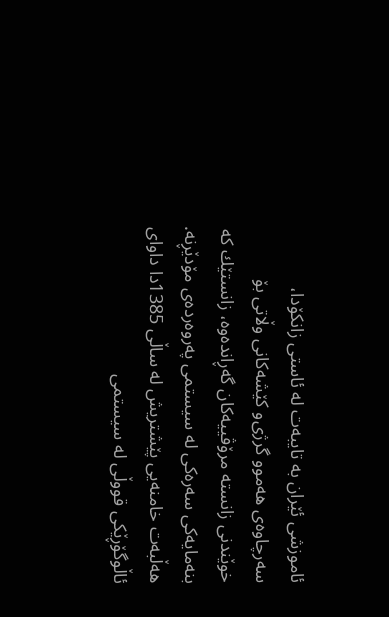ئاموزشی‌ ئێران به‌ تایبه‌ت له‌ ئاستی‌ زانكۆدا، سه‌رچاوه‌ی‌ هه‌موو گرژی‌‌و كێشه‌كانی‌ وڵاتی‌ بۆ خوێندنی‌ زانسته‌ مرۆڤییه‌كان گه‌ڕانده‌وه‌، زانستێك كه‌ بنه‌مایه‌كی‌ سه‌ره‌كی‌ له‌ سیستمی‌ په‌روه‌رده‌ی‌ مۆدێڕنه‌. هه‌ڵبه‌ت خامنه‌یی‌ پێشتریش له‌ ساڵی‌ 1385دا داوای‌ ئاڵوگۆڕێكی‌ قووڵی‌ له‌ سیستمی‌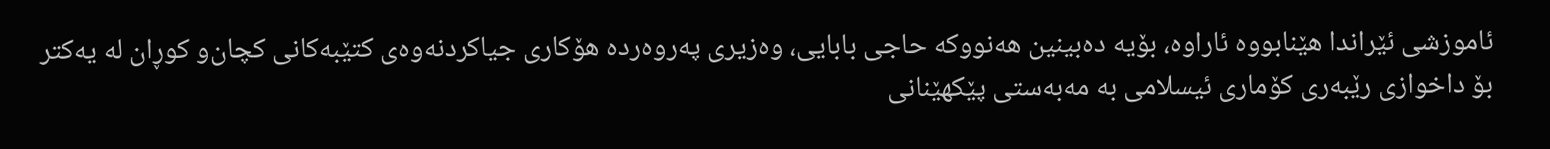ئاموزشی‌ ئێراندا هێنابووه‌ ئاراوه‌، بۆیه‌ ده‌بینین هه‌نووكه‌ حاجی‌ بابایی‌، وه‌زیری‌ په‌روه‌رده‌ هۆكاری‌ جیاكردنه‌وه‌ی‌ كتێبه‌كانی‌ كچان‌و كوڕان له‌ یه‌كتر بۆ داخوازی‌ رێبه‌ری‌ كۆماری‌ ئیسلامی‌ به‌ مه‌به‌ستی‌ پێكهێنانی‌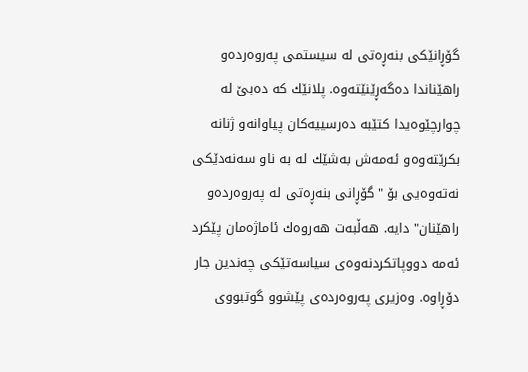گۆڕانێكی‌ بنه‌ڕه‌تی‌ له‌ سیستمی‌ په‌روه‌رده‌‌و راهێناندا ده‌گه‌ڕێنێته‌وه‌. پلانێك كه‌ ده‌بێ‌ له‌ چوارچێوه‌یدا كتێبه‌ ده‌رسییه‌كان پیاوانه‌‌و ژنانه‌ بكرێته‌وه‌‌و ئه‌مه‌ش به‌شێك له‌ به‌ ناو سه‌نه‌دێكی‌ نه‌ته‌وه‌یی‌ بۆ "گۆڕانی‌ بنه‌ڕه‌تی‌ له‌ په‌روه‌رده‌‌و راهێنان" دایه‌. هه‌ڵبه‌ت هه‌روه‌ك ئاماژه‌مان پێكرد ئه‌مه‌ دووپاتكردنه‌وه‌ی‌ سیاسه‌تێكی‌ چه‌ندین جار دۆڕاوه‌. وه‌زیری‌ په‌روه‌رده‌ی‌ پێشوو گوتبووی‌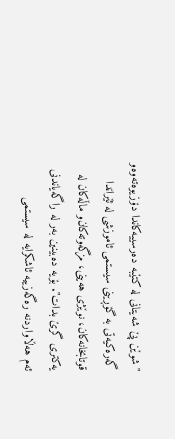"شوێن پێ‌ شه‌یتانی‌ له‌ كتێبه‌ ده‌رسییه‌كاندا دۆزیوه‌ته‌وه‌‌و گه‌ره‌كیه‌تی‌ به‌ گۆڕینی‌ سیستمی‌ ئاموزشی‌ له‌ ئێراندا قوتابخانه‌كان، نوێژی‌ هه‌ینی‌، مزگه‌وته‌كان‌و ماڵه‌كان له‌ یه‌كتری‌ گرێ‌ بدات". بۆیه‌ ده‌بینین به‌ر له‌ راگه‌یاندنی‌ ئه‌م هه‌ڵاواردنه‌ ره‌گه‌زییه‌ ئاشكرایه‌ له‌ سیستمی‌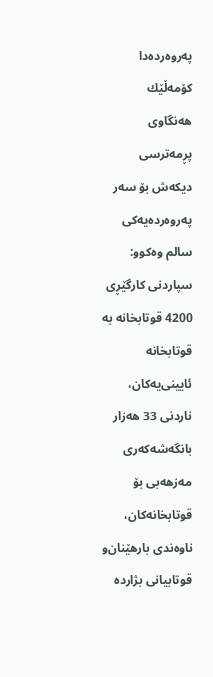په‌روه‌رده‌دا كۆمه‌ڵێك هه‌نگاوی‌ پڕمه‌ترسی‌ دیكه‌ش بۆ سه‌ر په‌روه‌رده‌یه‌كی‌ سالم وه‌كوو: سپاردنی‌ كارگێڕی‌ 4200 قوتابخانه‌ به‌ قوتابخانه‌ ئایینی‌‌‌یه‌كان، ناردنی‌ 33 هه‌زار بانگه‌شه‌كه‌ری‌ مه‌زهه‌بی‌ بۆ قوتابخانه‌كان، ناوه‌ندی‌ بارهێنان‌و قوتابیانی‌ بژارده‌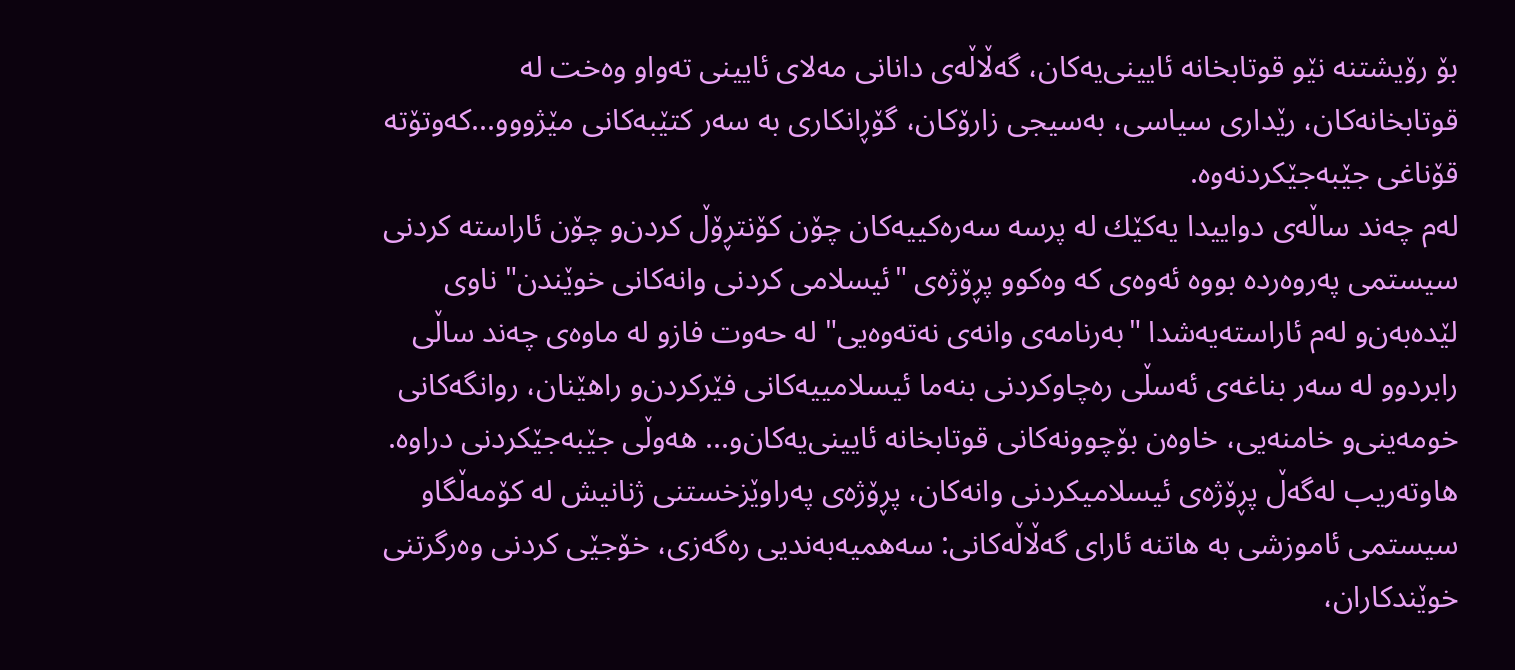بۆ رۆیشتنه‌ نێو قوتابخانه‌ ئایینی‌‌‌یه‌كان، گه‌ڵاڵه‌ی‌ دانانی‌ مه‌لای‌ ئایینی‌ ته‌واو وه‌خت له‌ قوتابخانه‌كان، رێداری‌ سیاسی، به‌سیجی‌ زارۆكان، گۆڕانكاری‌ به‌ سه‌ر كتێبه‌كانی‌ مێژوو‌و...كه‌وتۆته‌ قۆناغی‌ جێبه‌جێكردنه‌وه‌.
له‌م چه‌ند ساڵه‌ی‌ دواییدا یه‌كێك له‌ پرسه‌ سه‌ره‌كییه‌كان چۆن كۆنتڕۆڵ كردن‌و چۆن ئاراسته‌ كردنی‌ سیستمی‌ په‌روه‌رده‌ بووه‌ ئه‌وه‌ی‌ كه‌ وه‌كوو پڕۆژه‌ی‌ "ئیسلامی‌ كردنی‌ وانه‌كانی‌ خوێندن" ناوی‌ لێده‌به‌ن‌و له‌م ئاراسته‌یه‌شدا "به‌رنامه‌ی‌ وانه‌ی‌ نه‌ته‌وه‌یی‌" له‌ حه‌وت فاز‌و له‌ ماوه‌ی‌ چه‌ند ساڵی‌ رابردوو له‌ سه‌ر بناغه‌ی‌ ئه‌سڵی‌ ره‌چاوكردنی‌ بنه‌ما ئیسلامییه‌كانی‌ فێركردن‌و راهێنان، روانگه‌كانی‌ خومه‌ینی‌‌و خامنه‌یی‌، خاوه‌ن بۆچوونه‌كانی‌ قوتابخانه‌ ئایینی‌‌‌یه‌كان‌و... هه‌وڵی‌ جێبه‌جێكردنی‌ دراوه‌.
هاوته‌ریب له‌گه‌ڵ پڕۆژه‌ی‌ ئیسلامیكردنی‌ وانه‌كان، پڕۆژه‌ی‌ په‌راوێزخستنی‌ ژنانیش له‌ كۆمه‌ڵگا‌و سیستمی‌ ئاموزشی‌ به‌ هاتنه‌ ئارای‌ گه‌ڵاڵه‌كانی‌: سه‌همیه‌به‌ندیی‌ ره‌گه‌زی‌، خۆجێی‌ كردنی‌ وه‌رگرتنی‌ خوێندكاران،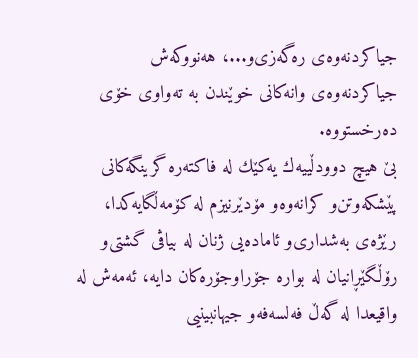جیاكردنه‌وه‌ی‌ ره‌گه‌زی‌‌و...، هه‌نووكه‌ش جیاكردنه‌وه‌ی‌ وانه‌كانی‌ خوێندن به‌ ته‌واوی‌ خۆی‌ ده‌رخستووه‌.
بێ‌ هیچ دوودڵییه‌ك یه‌كێك له‌ فاكته‌ره‌ گرینگه‌كانی‌ پێشكه‌وتن‌و كرانه‌وه‌‌و مۆدێرنیزم له‌ كۆمه‌ڵگایه‌كدا، رێژه‌ی‌ به‌شداری‌‌و ئاماده‌یی‌ ژنان له‌ بیاڤی‌ گشتی‌‌و رۆڵگێڕانیان له‌ بواره‌ جۆراوجۆره‌كان دایه‌، ئه‌مه‌ش له‌ واقیعدا له‌ گه‌ڵ فه‌لسه‌فه‌‌و جیهانبینیی‌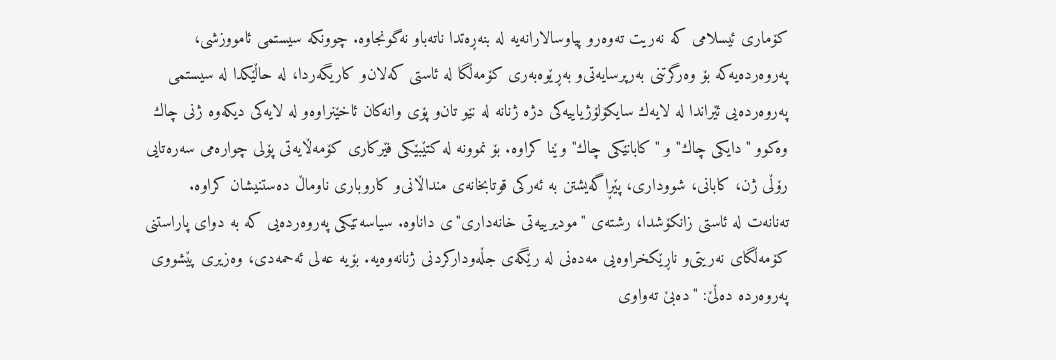كۆماری‌ ئیسلامی‌ كه‌ نه‌ریت ته‌وه‌ر‌و پیاوسالارانه‌یه‌ له‌ بنه‌ڕه‌تدا ناته‌با‌و نه‌گونجاوه‌. چوونكه‌ سیستمی‌ ئامووزشی‌، په‌روه‌رده‌یه‌كه‌ بۆ وه‌رگرتنی‌ به‌رپرسایه‌تی‌‌و به‌ڕێوه‌به‌ری‌ كۆمه‌ڵگا له‌ ئاستی‌ كه‌لان‌و كاریگه‌ردا، له‌ حاڵێكدا له‌ سیستمی‌ په‌روه‌رده‌یی‌ ئێراندا له‌ لایه‌ك سایكۆلۆژیاییه‌كی‌ دژه‌ ژنانه‌ له‌ نێو تان‌و پۆی‌ وانه‌كان ئاخێنراوه‌‌و له‌ لایه‌كی‌ دیكه‌وه‌ ژنی‌ چاك وه‌كوو "دایكی‌ چاك" و "كابانێكی‌ چاك" وێنا كراوه‌. بۆ نموونه‌ له‌ كتێبێكی‌ فێركاری‌ كۆمه‌ڵایه‌تی‌ پۆلی‌ چواره‌می‌ سه‌ره‌تایی‌ رۆڵی‌ ژن، كابانی‌، شووداری‌، پێڕاگه‌یشتن به‌ ئه‌ركی‌ قوتابخانه‌ی‌ منداڵانی‌‌و كاروباری‌ ناوماڵ ده‌ستنیشان كراوه‌. ته‌نانه‌ت له‌ ئاستی‌ زانكۆشدا، رشته‌ی‌ "مودیرییه‌تی‌ خانه‌داری‌"ی‌ داناوه‌. سیاسه‌تێكی‌ په‌روه‌رده‌یی‌ كه‌ به‌ دوای‌ پاراستنی‌ كۆمه‌ڵگای‌ نه‌ریتی‌‌و ناڕێكخراوه‌یی‌ مه‌ده‌نی‌ له‌ رێگه‌ی‌ جڵه‌وداركردنی‌ ژنانه‌وه‌یه‌. بۆیه‌ عه‌لی‌ ئه‌حمه‌دی‌، وه‌زیری‌ پێشووی‌ په‌روه‌رده‌ ده‌ڵێ: "ده‌بێ‌ ته‌واوی‌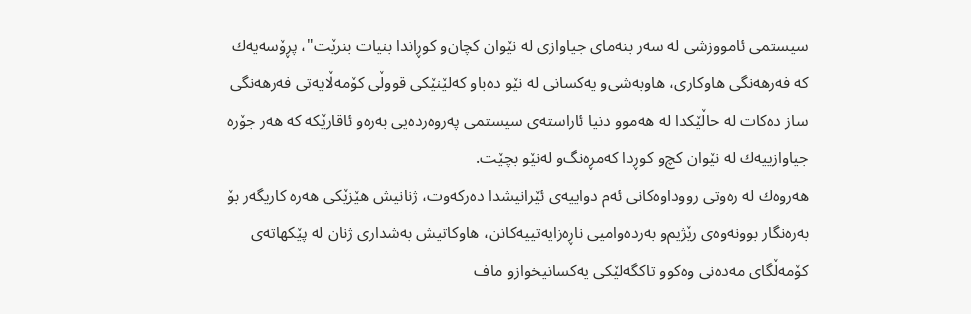سیستمی‌ ئامووزشی‌ له‌ سه‌ر بنه‌مای‌ جیاوازی‌ له‌ نێوان كچان‌و كوڕاندا بنیات بنرێت"، پڕۆسه‌یه‌ك كه‌ فه‌رهه‌نگی‌ هاوكاری‌، هاوبه‌شی‌‌و یه‌كسانی‌ له‌ نێو ده‌با‌و كه‌لێنێكی‌ قووڵی‌ كۆمه‌ڵایه‌تی‌ فه‌رهه‌نگی‌ ساز ده‌كات له‌ حاڵێكدا له‌ هه‌موو دنیا ئاراسته‌ی‌ سیستمی‌ په‌روه‌رده‌یی‌ به‌ره‌و ئاقارێكه‌ كه‌ هه‌ر جۆره‌ جیاوازییه‌ك له‌ نێوان كچ‌و كوڕدا كه‌مڕه‌نگ‌و له‌نێو بچێت.
هه‌روه‌ك له‌ ره‌وتی‌ رووداوه‌كانی‌ ئه‌م دواییه‌ی‌ ئێرانیشدا ده‌ركه‌وت، ژنانیش هێزێكی‌ هه‌ره‌ كاریگه‌ر بۆ به‌ره‌نگار بوونه‌وه‌ی‌ رێژیم‌و به‌رده‌وامیی‌ ناڕه‌زایه‌تییه‌كانن، هاوكاتیش به‌شداری‌ ژنان له‌ پێكهاته‌ی‌ كۆمه‌ڵگای‌ مه‌ده‌نی‌ وه‌كوو تاكگه‌لێكی‌ یه‌كسانیخواز‌و ماف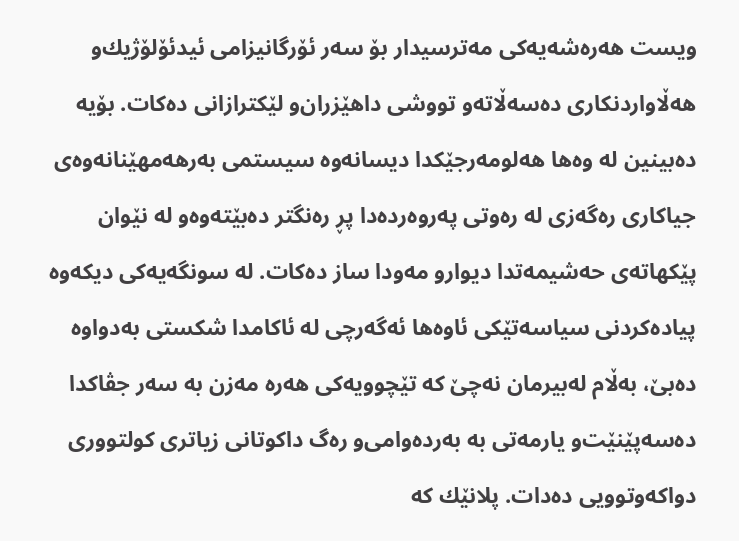ویست هه‌ره‌شه‌یه‌كی‌ مه‌ترسیدار بۆ سه‌ر ئۆرگانیزامی‌ ئیدئۆلۆژیك‌و هه‌ڵاواردنكاری‌ ده‌سه‌ڵاته‌‌و تووشی‌ داهێزران‌و لێكترازانی‌ ده‌كات. بۆیه‌ ده‌بینین له‌ وه‌ها هه‌لومه‌رجێكدا دیسانه‌وه‌ سیستمی‌ به‌رهه‌مهێنانه‌وه‌ی‌ جیاكاری‌ ره‌گه‌زی‌ له‌ ره‌وتی‌ په‌روه‌رده‌دا پڕ ره‌نگتر ده‌بێته‌وه‌‌و له‌ نێوان پێكهاته‌ی‌ حه‌شیمه‌تدا دیوار‌و مه‌ودا ساز ده‌كات. له‌ سونگه‌یه‌كی‌ دیكه‌وه‌ پیاده‌كردنی‌ سیاسه‌تێكی‌ ئاوه‌ها ئه‌گه‌رچی‌ له‌ ئاكامدا شكستی‌ به‌دواوه‌ ده‌بێ‌، به‌ڵام له‌بیرمان نه‌چێ‌ كه‌ تێچوویه‌كی‌ هه‌ره‌ مه‌زن به‌ سه‌ر جڤاكدا ده‌سه‌پێنێت‌و یارمه‌تی‌ به‌ به‌رده‌وامی‌‌و ره‌گ داكوتانی‌ زیاتری‌ كولتووری‌ دواكه‌وتوویی‌ ده‌دات. پلانێك كه‌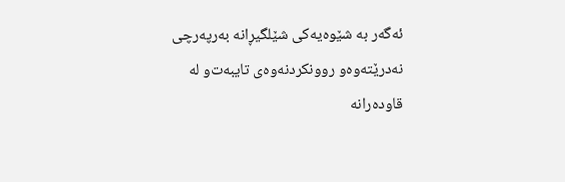ئه‌گه‌ر به‌ شێوه‌یه‌كی‌ شێلگیڕانه‌ به‌رپه‌رچی‌ نه‌درێته‌وه‌‌و روونكردنه‌وه‌ی‌ تایبه‌ت‌و له‌ قاوده‌رانه‌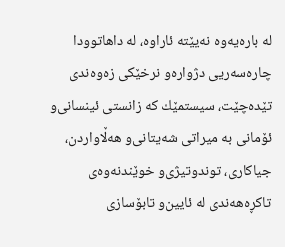له‌ باره‌یه‌وه‌ نه‌یێته‌ ئاراوه‌، له‌ داهاتوودا چاره‌سه‌ریی‌ دژواره‌‌و نرخێكی‌ زه‌وه‌ندی‌ تێده‌چێت، سیستمێك كه‌ زانستی‌ ئینسانی‌‌و ئۆمانی‌ به‌ میراتی‌ شه‌یتانی‌‌و هه‌ڵاواردن، جیاكاری‌، توندوتیژی‌‌و خوێندنه‌وه‌ی‌ تاكڕه‌هه‌ندی‌ له‌ ئایین‌و تابۆسازی‌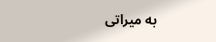به‌ میراتی‌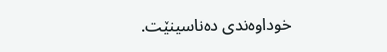خوداوه‌ندی‌ ده‌ناسینێت.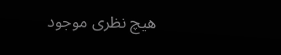هیچ نظری موجود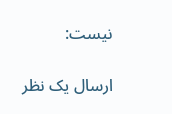نیست:

ارسال یک نظر